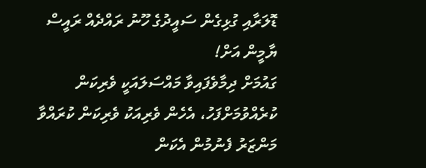ޑޮލަރާއި ގުޅިގެން ސައީދުގެ ހޫނު ރައްދެއް ރައީސް ޔާމީން އަށް!
ގައުމަށް ދިމާވެފައިވާ މައްސަލައަކީ ވެރިކަން ކުރެއްވުމަށްފަހު، އެހެން ވެރިއަކު ވެރިކަން ކުރައްވާ މަންޒަރު ފެނުމުން އެކަން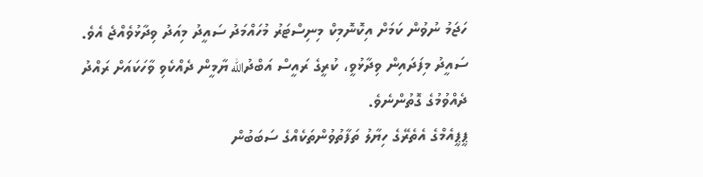ހަޖަމު ނުވުން ކަމަށް އިކޮނޮމިކް މިނިސްޓަރު މުހައްމަދު ސައީދު މިއަދު ވިދާޅުވެއްޖެ އެވެ.
ސައީދު މިފަދައިން ވިދާޅުވީ، ކުރީގެ ރައީސް އަބްދުالله ޔާމީން ދެއްކެވި ވާހަކައަށް ރައްދު ދެއްވުމުގެ ގޮތުންނެވެ.
ޕީޕީއެމްގެ އެތެރޭގެ ހިޔާލު ތަފާތުވުންތަކެއްގެ ސަބަބުން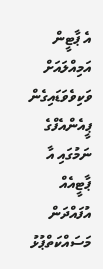އެ ޕާޓީން އަމިއްލައަށް ވަކިވެވަޑައިގެން ޕީއެންއެފްގެ ނަމުގައި އާ ޕާޓީއެއް އުފައްދަން މަސައްކަތްޕުޅު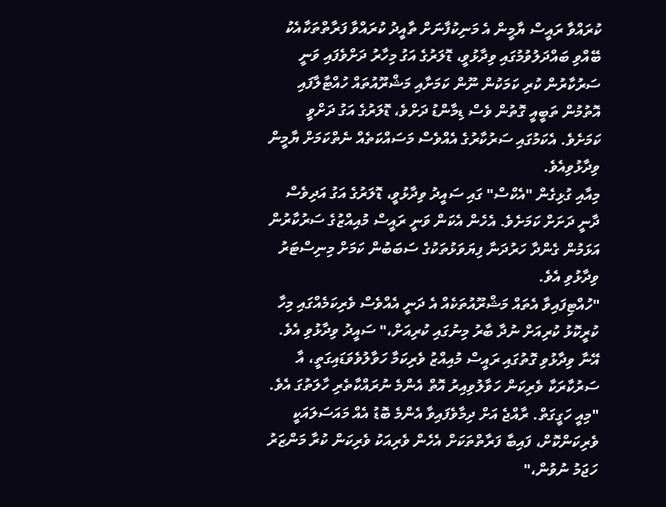ކުރައްވާ ރައީސް ޔާމީން އެ މަނިކުފާނަށް ތާއީދު ކުރައްވާ ފަރާތްތަކާއެކު ބޭއްވި ބައްދަލުވުމުގައި ވިދާޅުވީ، ޑޮލަރުގެ އަގު މިހާރު ދަށްވެފައި ވަނީ ސަރުކާރުން ކުރި ކަމަކުން ނޫން ކަމަށާއި މަޝްރޫއުތައް ހުއްޓާލާފައި އޮތުމުން ތަބީއީ ގޮތުން ވެސް ޑިމާންޑު ދަށްވެ، ޑޮލަރުގެ އަގު ދަށްވީ ކަމަށެވެ. އެކަމުގައި ސަރުކާރުގެ އެއްވެސް މަސައްކަތެއް ނެތްކަމަށް ޔާމީން ވިދާޅުވިއެވެ.
މިއާއި ގުޅިގެން "އެކްސް" ގައި ސައީދު ވިދާޅުވީ، ޑޮލަރުގެ އަގު އަދިވެސް ދާނީ ދަށަށް ކަމަށެވެ. އެހެން އެކަން ވަނީ ރައީސް މުއިއްޒުގެ ސަރުކާރުން އަޅަމުން ގެންދާ ހަރުދަނާ ފިޔަވަޅުތަކުގެ ސަބަބުން ކަމަށް މިނިސްޓަރު ވިދާޅުވި އެވެ.
"ހުއްޓިފައިވާ އެތައް މަޝްރޫއުތަކެއް އެ ދަނީ އެއްވެސް ވެރިކަމެއްގައި މިހާ ކުރީކޮޅު ކުރިއަށް ނުދާ ބާރު މިނުގައި ކުރިއަށް،" ސައީދު ވިދާޅުވި އެވެ.
އޭނާ ވިދާޅުވި ގޮތުގައި ރައީސް މުއިއްޒު ވެރިކަމާ ހަވާލުވެވަޑައިގަތީ، އާ ސަރުކާރަކާ ވެރިކަން ހަވާލުވިއިރު އޮތް އެންމެ ނުރައްކާތެރި ހާލަތުގަ އެވެ.
"މިއީ ހަގީގަތް. ރާއްޖެ އަށް ދިމާވެފައިވާ އެންމެ ބޮޑު އެއް މައަސަލައަކީ ވެރިކަންކޮށް، ފައިބާ ފަރާތްތަކަށް އެހެން ވެރިއަކު ވެރިކަން ކުރާ މަންޒަރު ހަޖަމު ނުވުން،"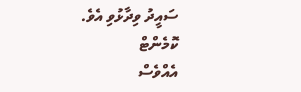ސައީދު ވިދާޅުވި އެވެ.
ކޮމެންޓް
އެއްވެސް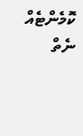ކޮމެންޓެއް ނެތް